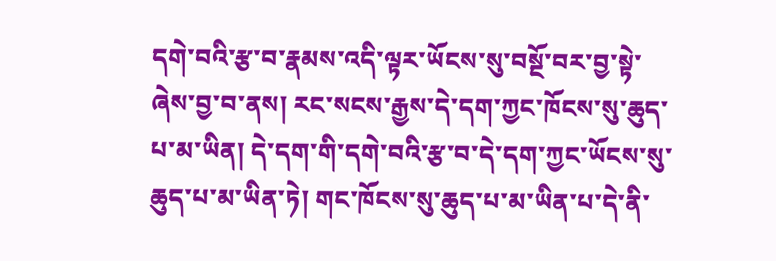དགེ་བའི་རྩ་བ་རྣམས་འདི་ལྟར་ཡོངས་སུ་བསྔོ་བར་བྱ་སྟེ་ཞེས་བྱ་བ་ནས། རང་སངས་རྒྱས་དེ་དག་ཀྱང་ཁོངས་སུ་ཆུད་པ་མ་ཡིན། དེ་དག་གི་དགེ་བའི་རྩ་བ་དེ་དག་ཀྱང་ཡོངས་སུ་ཆུད་པ་མ་ཡིན་ཏེ། གང་ཁོངས་སུ་ཆུད་པ་མ་ཡིན་པ་དེ་ནི་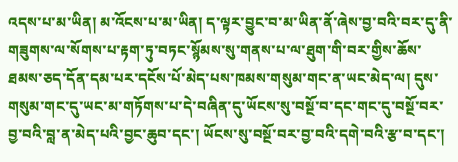འདས་པ་མ་ཡིན། མ་འོངས་པ་མ་ཡིན། ད་ལྟར་བྱུང་བ་མ་ཡིན་ནོ་ཞེས་བྱ་བའི་བར་དུ་ནི་གཟུགས་ལ་སོགས་པ་རྟག་ཏུ་བཏང་སྙོམས་སུ་གནས་པ་ལ་ཐུག་གི་བར་གྱིས་ཆོས་ཐམས་ཅད་དོན་དམ་པར་དངོས་པོ་མེད་པས་ཁམས་གསུམ་གང་ན་ཡང་མེད་ལ། དུས་གསུམ་གང་དུ་ཡང་མ་གཏོགས་པ་དེ་བཞིན་དུ་ཡོངས་སུ་བསྔོ་བ་དང་གང་དུ་བསྔོ་བར་བྱ་བའི་བླ་ན་མེད་པའི་བྱང་ཆུབ་དང་། ཡོངས་སུ་བསྔོ་བར་བྱ་བའི་དགེ་བའི་རྩ་བ་དང་།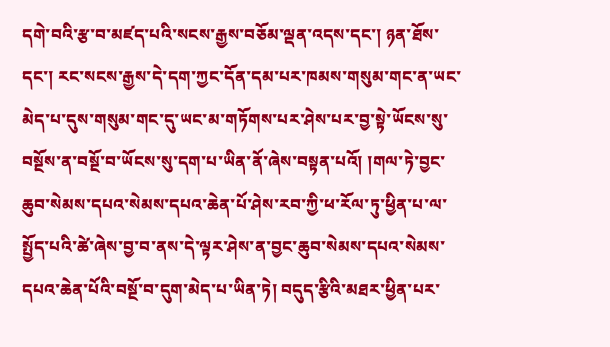དགེ་བའི་རྩ་བ་མཛད་པའི་སངས་རྒྱས་བཅོམ་ལྡན་འདས་དང་། ཉན་ཐོས་དང་། རང་སངས་རྒྱས་དེ་དག་ཀྱང་དོན་དམ་པར་ཁམས་གསུམ་གང་ན་ཡང་མེད་པ་དུས་གསུམ་གང་དུ་ཡང་མ་གཏོགས་པར་ཤེས་པར་བྱ་སྟེ་ཡོངས་སུ་བསྔོས་ན་བསྔོ་བ་ཡོངས་སུ་དག་པ་ཡིན་ནོ་ཞེས་བསྟན་པའོ། །གལ་ཏེ་བྱང་ཆུབ་སེམས་དཔའ་སེམས་དཔའ་ཆེན་པོ་ཤེས་རབ་ཀྱི་ཕ་རོལ་ཏུ་ཕྱིན་པ་ལ་སྤྱོད་པའི་ཚེ་ཞེས་བྱ་བ་ནས་དེ་ལྟར་ཤེས་ན་བྱང་ཆུབ་སེམས་དཔའ་སེམས་དཔའ་ཆེན་པོའི་བསྔོ་བ་དུག་མེད་པ་ཡིན་ཏེ། བདུད་རྩིའི་མཐར་ཕྱིན་པར་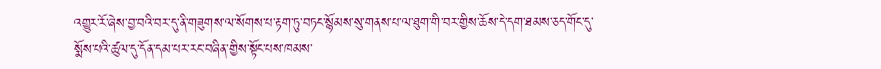འགྱུར་རོ་ཞེས་བྱ་བའི་བར་དུ་ནི་གཟུགས་ལ་སོགས་པ་རྟག་ཏུ་བཏང་སྙོམས་སུ་གནས་པ་ལ་ཐུག་གི་བར་གྱིས་ཆོས་དེ་དག་ཐམས་ཅད་གོང་དུ་སྨོས་པའི་ཚུལ་དུ་དོན་དམ་པར་རང་བཞིན་གྱིས་སྟོང་པས་ཁམས་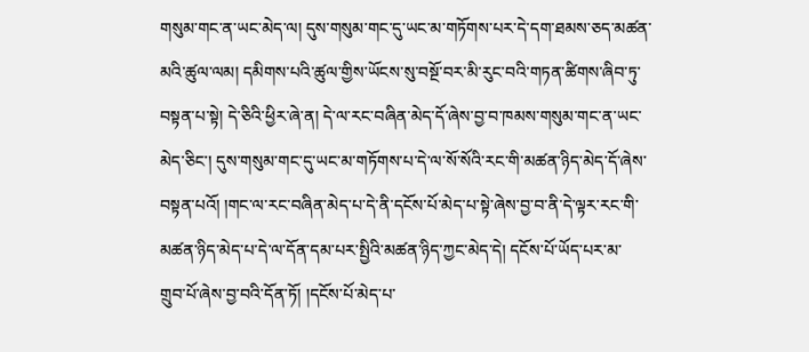གསུམ་གང་ན་ཡང་མེད་ལ། དུས་གསུམ་གང་དུ་ཡང་མ་གཏོགས་པར་དེ་དག་ཐམས་ཅད་མཚན་མའི་ཚུལ་ལམ། དམིགས་པའི་ཚུལ་གྱིས་ཡོངས་སུ་བསྔོ་བར་མི་རུང་བའི་གཏན་ཚིགས་ཞིབ་ཏུ་བསྟན་པ་སྟེ། དེ་ཅིའི་ཕྱིར་ཞེ་ན། དེ་ལ་རང་བཞིན་མེད་དོ་ཞེས་བྱ་བ་ཁམས་གསུམ་གང་ན་ཡང་མེད་ཅིང་། དུས་གསུམ་གང་དུ་ཡང་མ་གཏོགས་པ་དེ་ལ་སོ་སོའི་རང་གི་མཚན་ཉིད་མེད་དོ་ཞེས་བསྟན་པའོ། །གང་ལ་རང་བཞིན་མེད་པ་དེ་ནི་དངོས་པོ་མེད་པ་སྟེ་ཞེས་བྱ་བ་ནི་དེ་ལྟར་རང་གི་མཚན་ཉིད་མེད་པ་དེ་ལ་དོན་དམ་པར་སྤྱིའི་མཚན་ཉིད་ཀྱང་མེད་དེ། དངོས་པོ་ཡོད་པར་མ་
གྲུབ་པོ་ཞེས་བྱ་བའི་དོན་ཏོ། །དངོས་པོ་མེད་པ་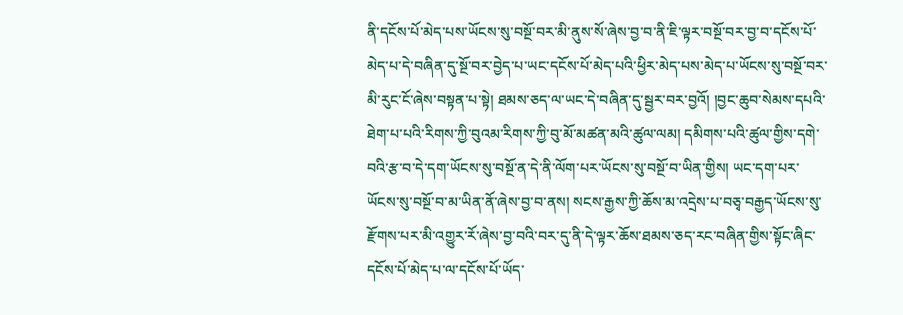ནི་དངོས་པོ་མེད་པས་ཡོངས་སུ་བསྔོ་བར་མི་ནུས་སོ་ཞེས་བྱ་བ་ནི་ཇི་ལྟར་བསྔོ་བར་བྱ་བ་དངོས་པོ་མེད་པ་དེ་བཞིན་དུ་སྔོ་བར་བྱེད་པ་ཡང་དངོས་པོ་མེད་པའི་ཕྱིར་མེད་པས་མེད་པ་ཡོངས་སུ་བསྔོ་བར་མི་རུང་ངོ་ཞེས་བསྟན་པ་སྟེ། ཐམས་ཅད་ལ་ཡང་དེ་བཞིན་དུ་སྦྱར་བར་བྱའོ། །བྱང་ཆུབ་སེམས་དཔའི་ཐེག་པ་པའི་རིགས་ཀྱི་བུའམ་རིགས་ཀྱི་བུ་མོ་མཚན་མའི་ཚུལ་ལམ། དམིགས་པའི་ཚུལ་གྱིས་དགེ་བའི་རྩ་བ་དེ་དག་ཡོངས་སུ་བསྔོ་ན་དེ་ནི་ལོག་པར་ཡོངས་སུ་བསྔོ་བ་ཡིན་གྱིས། ཡང་དག་པར་ཡོངས་སུ་བསྔོ་བ་མ་ཡིན་ནོ་ཞེས་བྱ་བ་ནས། སངས་རྒྱས་ཀྱི་ཆོས་མ་འདྲེས་པ་བཅྭ་བརྒྱད་ཡོངས་སུ་རྫོགས་པར་མི་འགྱུར་རོ་ཞེས་བྱ་བའི་བར་དུ་ནི་དེ་ལྟར་ཆོས་ཐམས་ཅད་རང་བཞིན་གྱིས་སྟོང་ཞིང་དངོས་པོ་མེད་པ་ལ་དངོས་པོ་ཡོད་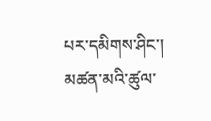པར་དམིགས་ཤིང་། མཚན་མའི་ཚུལ་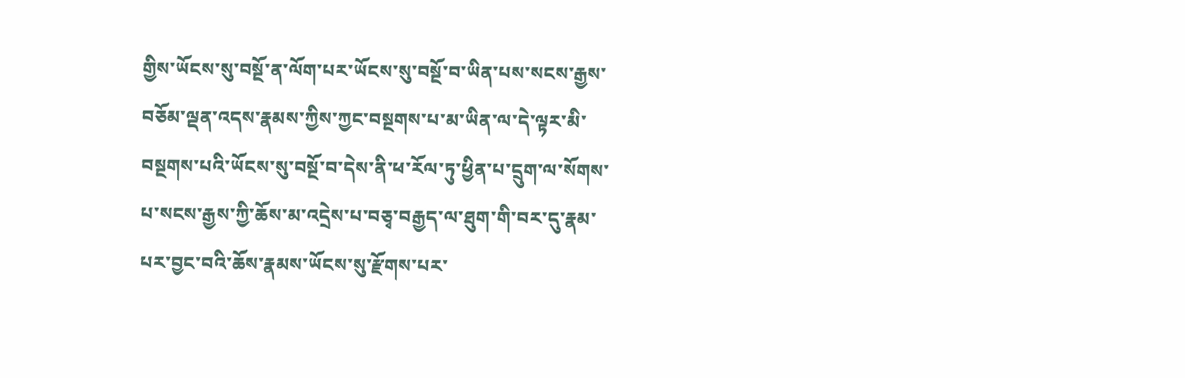གྱིས་ཡོངས་སུ་བསྔོ་ན་ལོག་པར་ཡོངས་སུ་བསྔོ་བ་ཡིན་པས་སངས་རྒྱས་བཅོམ་ལྡན་འདས་རྣམས་ཀྱིས་ཀྱང་བསྔགས་པ་མ་ཡིན་ལ་དེ་ལྟར་མི་བསྔགས་པའི་ཡོངས་སུ་བསྔོ་བ་དེས་ནི་ཕ་རོལ་ཏུ་ཕྱིན་པ་དྲུག་ལ་སོགས་པ་སངས་རྒྱས་ཀྱི་ཆོས་མ་འདྲེས་པ་བཅྭ་བརྒྱད་ལ་ཐུག་གི་བར་དུ་རྣམ་པར་བྱང་བའི་ཆོས་རྣམས་ཡོངས་སུ་རྫོགས་པར་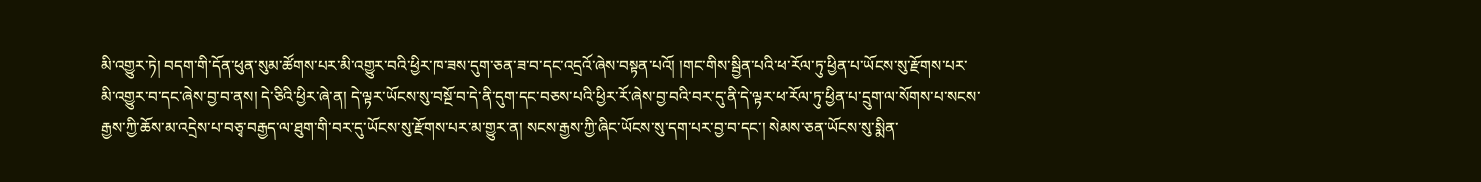མི་འགྱུར་ཏེ། བདག་གི་དོན་ཕུན་སུམ་ཚོགས་པར་མི་འགྱུར་བའི་ཕྱིར་ཁ་ཟས་དུག་ཅན་ཟ་བ་དང་འདྲའོ་ཞེས་བསྟན་པའོ། །གང་གིས་སྦྱིན་པའི་ཕ་རོལ་ཏུ་ཕྱིན་པ་ཡོངས་སུ་རྫོགས་པར་མི་འགྱུར་བ་དང་ཞེས་བྱ་བ་ནས། དེ་ཅིའི་ཕྱིར་ཞེ་ན། དེ་ལྟར་ཡོངས་སུ་བསྔོ་བ་དེ་ནི་དུག་དང་བཅས་པའི་ཕྱིར་རོ་ཞེས་བྱ་བའི་བར་དུ་ནི་དེ་ལྟར་ཕ་རོལ་ཏུ་ཕྱིན་པ་དྲུག་ལ་སོགས་པ་སངས་རྒྱས་ཀྱི་ཆོས་མ་འདྲེས་པ་བཅྭ་བརྒྱད་ལ་ཐུག་གི་བར་དུ་ཡོངས་སུ་རྫོགས་པར་མ་གྱུར་ན། སངས་རྒྱས་ཀྱི་ཞིང་ཡོངས་སུ་དག་པར་བྱ་བ་དང་། སེམས་ཅན་ཡོངས་སུ་སྨིན་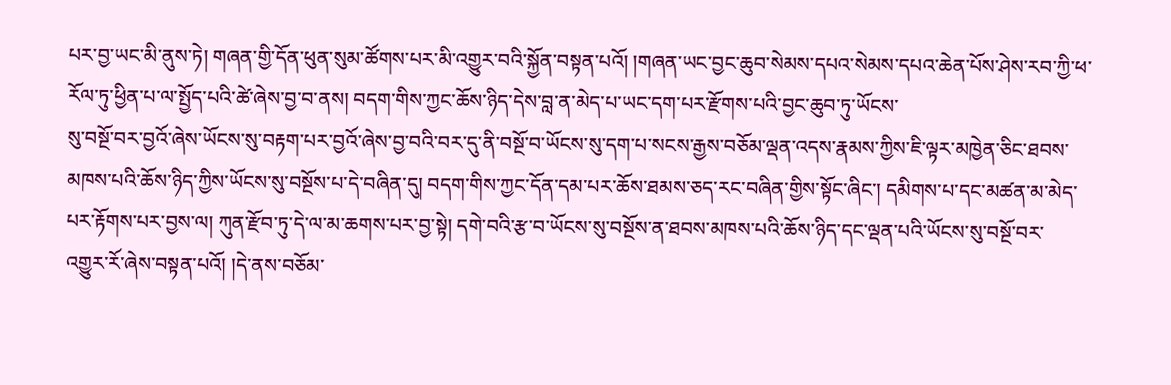པར་བྱ་ཡང་མི་ནུས་ཏེ། གཞན་གྱི་དོན་ཕུན་སུམ་ཚོགས་པར་མི་འགྱུར་བའི་སྐྱོན་བསྟན་པའོ། །གཞན་ཡང་བྱང་ཆུབ་སེམས་དཔའ་སེམས་དཔའ་ཆེན་པོས་ཤེས་རབ་ཀྱི་ཕ་རོལ་ཏུ་ཕྱིན་པ་ལ་སྤྱོད་པའི་ཚེ་ཞེས་བྱ་བ་ནས། བདག་གིས་ཀྱང་ཆོས་ཉིད་དེས་བླ་ན་མེད་པ་ཡང་དག་པར་རྫོགས་པའི་བྱང་ཆུབ་ཏུ་ཡོངས་
སུ་བསྔོ་བར་བྱའོ་ཞེས་ཡོངས་སུ་བརྟག་པར་བྱའོ་ཞེས་བྱ་བའི་བར་དུ་ནི་བསྔོ་བ་ཡོངས་སུ་དག་པ་སངས་རྒྱས་བཅོམ་ལྡན་འདས་རྣམས་ཀྱིས་ཇི་ལྟར་མཁྱེན་ཅིང་ཐབས་མཁས་པའི་ཆོས་ཉིད་ཀྱིས་ཡོངས་སུ་བསྔོས་པ་དེ་བཞིན་དུ། བདག་གིས་ཀྱང་དོན་དམ་པར་ཆོས་ཐམས་ཅད་རང་བཞིན་གྱིས་སྟོང་ཞིང་། དམིགས་པ་དང་མཚན་མ་མེད་པར་རྟོགས་པར་བྱས་ལ། ཀུན་རྫོབ་ཏུ་དེ་ལ་མ་ཆགས་པར་བྱ་སྟེ། དགེ་བའི་རྩ་བ་ཡོངས་སུ་བསྔོས་ན་ཐབས་མཁས་པའི་ཆོས་ཉིད་དང་ལྡན་པའི་ཡོངས་སུ་བསྔོ་བར་འགྱུར་རོ་ཞེས་བསྟན་པའོ། །དེ་ནས་བཅོམ་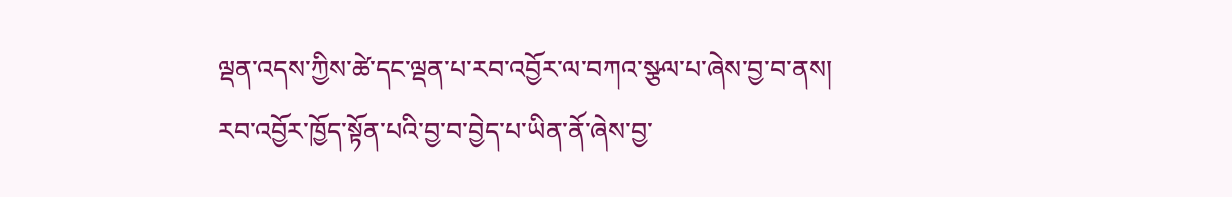ལྡན་འདས་ཀྱིས་ཚེ་དང་ལྡན་པ་རབ་འབྱོར་ལ་བཀའ་སྩལ་པ་ཞེས་བྱ་བ་ནས། རབ་འབྱོར་ཁྱོད་སྟོན་པའི་བྱ་བ་བྱེད་པ་ཡིན་ནོ་ཞེས་བྱ་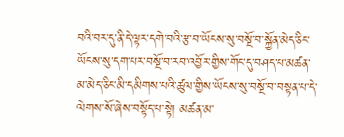བའི་བར་དུ་ནི་དེ་ལྟར་དགེ་བའི་རྩ་བ་ཡོངས་སུ་བསྔོ་བ་སྐྱོན་མེད་ཅིང་ཡོངས་སུ་དག་པར་བསྔོ་བ་རབ་འབྱོར་གྱིས་གོང་དུ་བཤད་པ་མཚན་མ་མེད་ཅིང་མི་དམིགས་པའི་ཚུལ་གྱིས་ཡོངས་སུ་བསྔོ་བ་བསྟན་པ་དེ་ལེགས་སོ་ཞེས་བསྟོད་པ་སྟེ། མཚན་མ་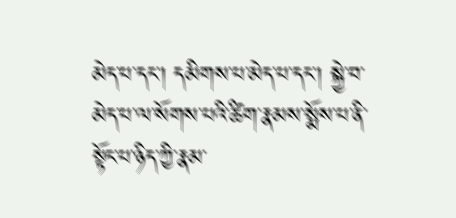མེད་པ་དང་། དམིགས་པ་མེད་པ་དང་། སྐྱེ་བ་མེད་པ་ལ་སོགས་པའི་ཚིག་རྣམས་སྨོས་པ་ནི་སྟོང་པ་ཉིད་ཀྱི་རྣམ་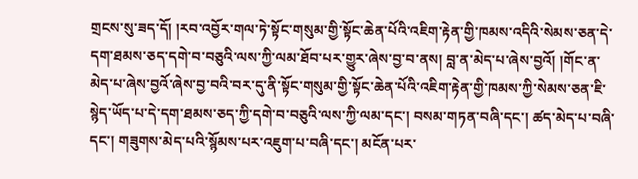གྲངས་སུ་ཟད་དོ། །རབ་འབྱོར་གལ་ཏེ་སྟོང་གསུམ་གྱི་སྟོང་ཆེན་པོའི་འཇིག་རྟེན་གྱི་ཁམས་འདིའི་སེམས་ཅན་དེ་དག་ཐམས་ཅད་དགེ་བ་བཅུའི་ལས་ཀྱི་ལམ་ཐོབ་པར་གྱུར་ཞེས་བྱ་བ་ནས། བླ་ན་མེད་པ་ཞེས་བྱའོ། །གོང་ན་མེད་པ་ཞེས་བྱའོ་ཞེས་བྱ་བའི་བར་དུ་ནི་སྟོང་གསུམ་གྱི་སྟོང་ཆེན་པོའི་འཇིག་རྟེན་གྱི་ཁམས་ཀྱི་སེམས་ཅན་ཇི་སྙེད་ཡོད་པ་དེ་དག་ཐམས་ཅད་ཀྱི་དགེ་བ་བཅུའི་ལས་ཀྱི་ལམ་དང་། བསམ་གཏན་བཞི་དང་། ཚད་མེད་པ་བཞི་དང་། གཟུགས་མེད་པའི་སྙོམས་པར་འཇུག་པ་བཞི་དང་། མངོན་པར་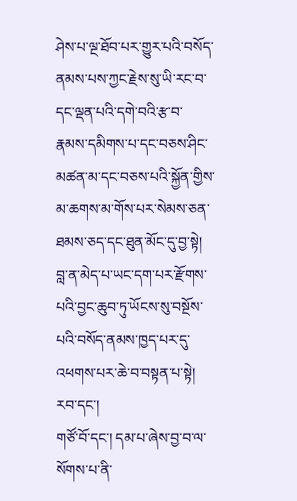ཤེས་པ་ལྔ་ཐོབ་པར་གྱུར་པའི་བསོད་ནམས་པས་ཀྱང་རྗེས་སུ་ཡི་རང་བ་དང་ལྡན་པའི་དགེ་བའི་རྩ་བ་རྣམས་དམིགས་པ་དང་བཅས་ཤིང་མཚན་མ་དང་བཅས་པའི་སྐྱོན་གྱིས་མ་ཆགས་མ་གོས་པར་སེམས་ཅན་ཐམས་ཅད་དང་ཐུན་མོང་དུ་བྱ་སྟེ། བླ་ན་མེད་པ་ཡང་དག་པར་རྫོགས་པའི་བྱང་ཆུབ་ཏུ་ཡོངས་སུ་བསྔོས་པའི་བསོད་ནམས་ཁྱད་པར་དུ་འཕགས་པར་ཆེ་བ་བསྟན་པ་སྟེ། རབ་དང་།
གཙོ་བོ་དང་། དམ་པ་ཞེས་བྱ་བ་ལ་སོགས་པ་ནི་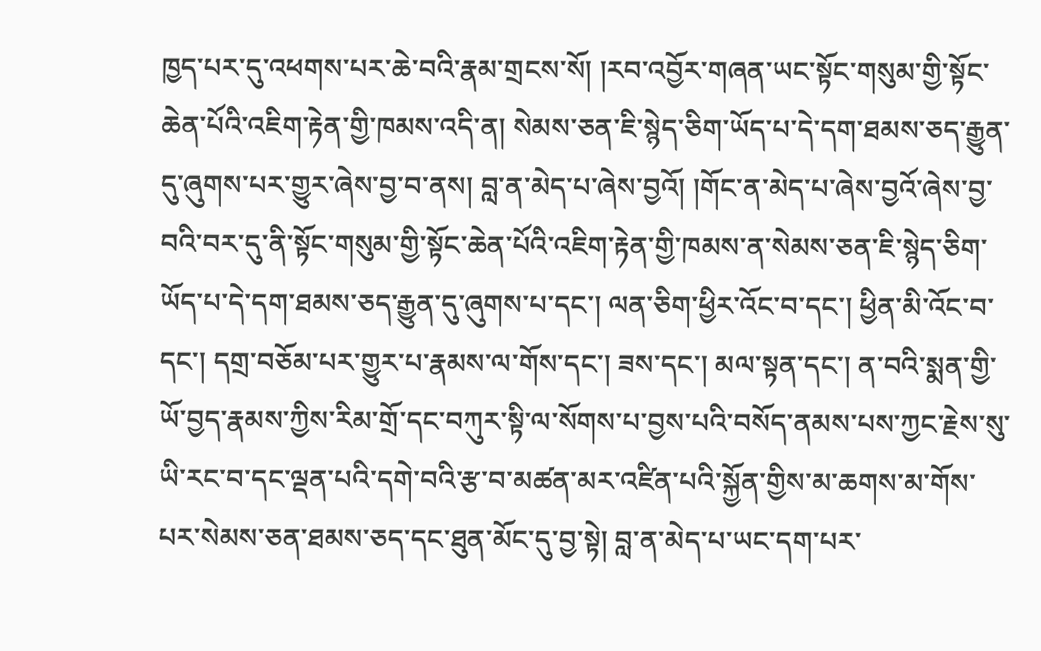ཁྱད་པར་དུ་འཕགས་པར་ཆེ་བའི་རྣམ་གྲངས་སོ། །རབ་འབྱོར་གཞན་ཡང་སྟོང་གསུམ་གྱི་སྟོང་ཆེན་པོའི་འཇིག་རྟེན་གྱི་ཁམས་འདི་ན། སེམས་ཅན་ཇི་སྙེད་ཅིག་ཡོད་པ་དེ་དག་ཐམས་ཅད་རྒྱུན་དུ་ཞུགས་པར་གྱུར་ཞེས་བྱ་བ་ནས། བླ་ན་མེད་པ་ཞེས་བྱའོ། །གོང་ན་མེད་པ་ཞེས་བྱའོ་ཞེས་བྱ་བའི་བར་དུ་ནི་སྟོང་གསུམ་གྱི་སྟོང་ཆེན་པོའི་འཇིག་རྟེན་གྱི་ཁམས་ན་སེམས་ཅན་ཇི་སྙེད་ཅིག་ཡོད་པ་དེ་དག་ཐམས་ཅད་རྒྱུན་དུ་ཞུགས་པ་དང་། ལན་ཅིག་ཕྱིར་འོང་བ་དང་། ཕྱིན་མི་འོང་བ་དང་། དགྲ་བཅོམ་པར་གྱུར་པ་རྣམས་ལ་གོས་དང་། ཟས་དང་། མལ་སྟན་དང་། ན་བའི་སྨན་གྱི་ཡོ་བྱད་རྣམས་ཀྱིས་རིམ་གྲོ་དང་བཀུར་སྟི་ལ་སོགས་པ་བྱས་པའི་བསོད་ནམས་པས་ཀྱང་རྗེས་སུ་ཡི་རང་བ་དང་ལྡན་པའི་དགེ་བའི་རྩ་བ་མཚན་མར་འཛིན་པའི་སྐྱོན་གྱིས་མ་ཆགས་མ་གོས་པར་སེམས་ཅན་ཐམས་ཅད་དང་ཐུན་མོང་དུ་བྱ་སྟེ། བླ་ན་མེད་པ་ཡང་དག་པར་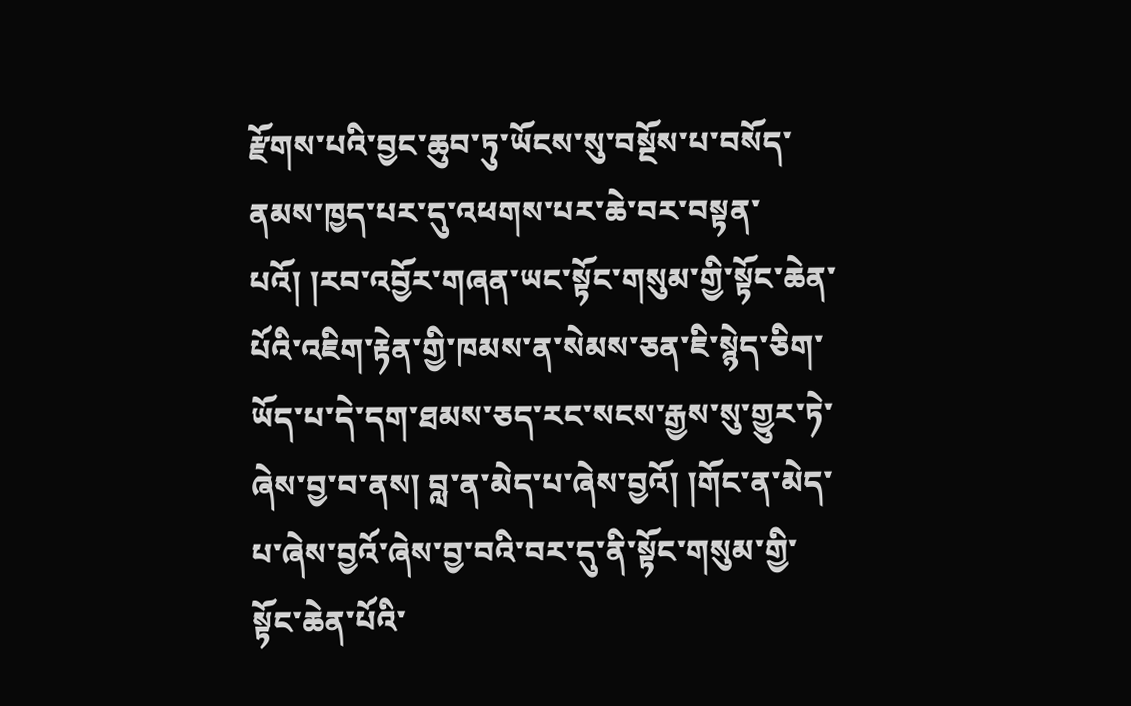རྫོགས་པའི་བྱང་ཆུབ་ཏུ་ཡོངས་སུ་བསྔོས་པ་བསོད་ནམས་ཁྱད་པར་དུ་འཕགས་པར་ཆེ་བར་བསྟན་པའོ། །རབ་འབྱོར་གཞན་ཡང་སྟོང་གསུམ་གྱི་སྟོང་ཆེན་པོའི་འཇིག་རྟེན་གྱི་ཁམས་ན་སེམས་ཅན་ཇི་སྙེད་ཅིག་ཡོད་པ་དེ་དག་ཐམས་ཅད་རང་སངས་རྒྱས་སུ་གྱུར་ཏེ་ཞེས་བྱ་བ་ནས། བླ་ན་མེད་པ་ཞེས་བྱའོ། །གོང་ན་མེད་པ་ཞེས་བྱའོ་ཞེས་བྱ་བའི་བར་དུ་ནི་སྟོང་གསུམ་གྱི་སྟོང་ཆེན་པོའི་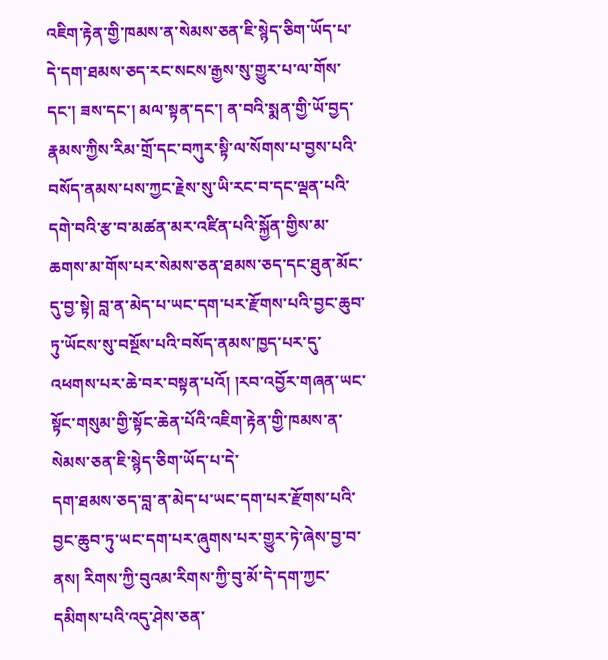འཇིག་རྟེན་གྱི་ཁམས་ན་སེམས་ཅན་ཇི་སྙེད་ཅིག་ཡོད་པ་དེ་དག་ཐམས་ཅད་རང་སངས་རྒྱས་སུ་གྱུར་པ་ལ་གོས་དང་། ཟས་དང་། མལ་སྟན་དང་། ན་བའི་སྨན་གྱི་ཡོ་བྱད་རྣམས་ཀྱིས་རིམ་གྲོ་དང་བཀུར་སྟི་ལ་སོགས་པ་བྱས་པའི་བསོད་ནམས་པས་ཀྱང་རྗེས་སུ་ཡི་རང་བ་དང་ལྡན་པའི་དགེ་བའི་རྩ་བ་མཚན་མར་འཛིན་པའི་སྐྱོན་གྱིས་མ་ཆགས་མ་གོས་པར་སེམས་ཅན་ཐམས་ཅད་དང་ཐུན་མོང་དུ་བྱ་སྟེ། བླ་ན་མེད་པ་ཡང་དག་པར་རྫོགས་པའི་བྱང་ཆུབ་ཏུ་ཡོངས་སུ་བསྔོས་པའི་བསོད་ནམས་ཁྱད་པར་དུ་འཕགས་པར་ཆེ་བར་བསྟན་པའོ། །རབ་འབྱོར་གཞན་ཡང་སྟོང་གསུམ་གྱི་སྟོང་ཆེན་པོའི་འཇིག་རྟེན་གྱི་ཁམས་ན་སེམས་ཅན་ཇི་སྙེད་ཅིག་ཡོད་པ་དེ་
དག་ཐམས་ཅད་བླ་ན་མེད་པ་ཡང་དག་པར་རྫོགས་པའི་བྱང་ཆུབ་ཏུ་ཡང་དག་པར་ཞུགས་པར་གྱུར་ཏེ་ཞེས་བྱ་བ་ནས། རིགས་ཀྱི་བུའམ་རིགས་ཀྱི་བུ་མོ་དེ་དག་ཀྱང་དམིགས་པའི་འདུ་ཤེས་ཅན་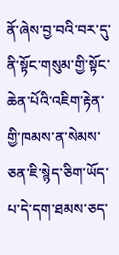ནོ་ཞེས་བྱ་བའི་བར་དུ་ནི་སྟོང་གསུམ་གྱི་སྟོང་ཆེན་པོའི་འཇིག་རྟེན་གྱི་ཁམས་ན་སེམས་ཅན་ཇི་སྙེད་ཅིག་ཡོད་པ་དེ་དག་ཐམས་ཅད་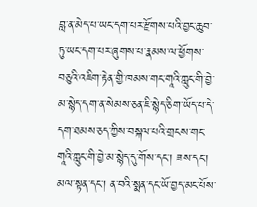བླ་ན་མེད་པ་ཡང་དག་པར་རྫོགས་པའི་བྱང་ཆུབ་ཏུ་ཡང་དག་པར་ཞུགས་པ་རྣམས་ལ་ཕྱོགས་བཅུའི་འཇིག་རྟེན་གྱི་ཁམས་གང་གཱའི་ཀླུང་གི་བྱེ་མ་སྙེད་དག་ན་སེམས་ཅན་ཇི་སྙེད་ཅིག་ཡོད་པ་དེ་དག་ཐམས་ཅད་ཀྱིས་བསྐལ་པའི་གྲངས་གང་གཱའི་ཀླུང་གི་བྱེ་མ་སྙེད་དུ་གོས་དང་། ཟས་དང་། མལ་སྟན་དང་། ན་བའི་སྨན་དང་ཡོ་བྱད་མང་པོས་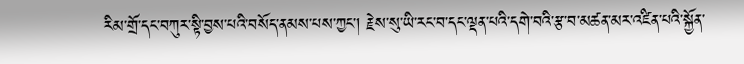རིམ་གྲོ་དང་བཀུར་སྟི་བྱས་པའི་བསོད་ནམས་པས་ཀྱང་། རྗེས་སུ་ཡི་རང་བ་དང་ལྡན་པའི་དགེ་བའི་རྩ་བ་མཚན་མར་འཛིན་པའི་སྐྱོན་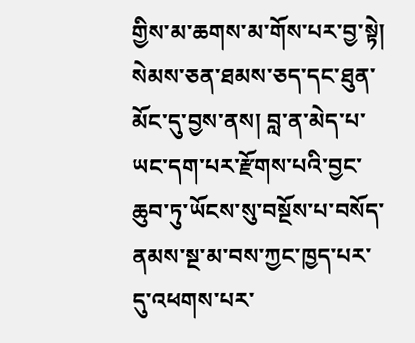གྱིས་མ་ཆགས་མ་གོས་པར་བྱ་སྟེ། སེམས་ཅན་ཐམས་ཅད་དང་ཐུན་མོང་དུ་བྱས་ནས། བླ་ན་མེད་པ་ཡང་དག་པར་རྫོགས་པའི་བྱང་ཆུབ་ཏུ་ཡོངས་སུ་བསྔོས་པ་བསོད་ནམས་སྔ་མ་བས་ཀྱང་ཁྱད་པར་དུ་འཕགས་པར་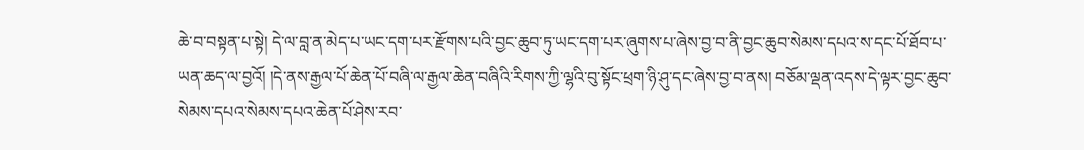ཆེ་བ་བསྟན་པ་སྟེ། དེ་ལ་བླ་ན་མེད་པ་ཡང་དག་པར་རྫོགས་པའི་བྱང་ཆུབ་ཏུ་ཡང་དག་པར་ཞུགས་པ་ཞེས་བྱ་བ་ནི་བྱང་ཆུབ་སེམས་དཔའ་ས་དང་པོ་ཐོབ་པ་ཡན་ཆད་ལ་བྱའོ། །དེ་ནས་རྒྱལ་པོ་ཆེན་པོ་བཞི་ལ་རྒྱལ་ཆེན་བཞིའི་རིགས་ཀྱི་ལྷའི་བུ་སྟོང་ཕྲག་ཉི་ཤུ་དང་ཞེས་བྱ་བ་ནས། བཅོམ་ལྡན་འདས་དེ་ལྟར་བྱང་ཆུབ་སེམས་དཔའ་སེམས་དཔའ་ཆེན་པོ་ཤེས་རབ་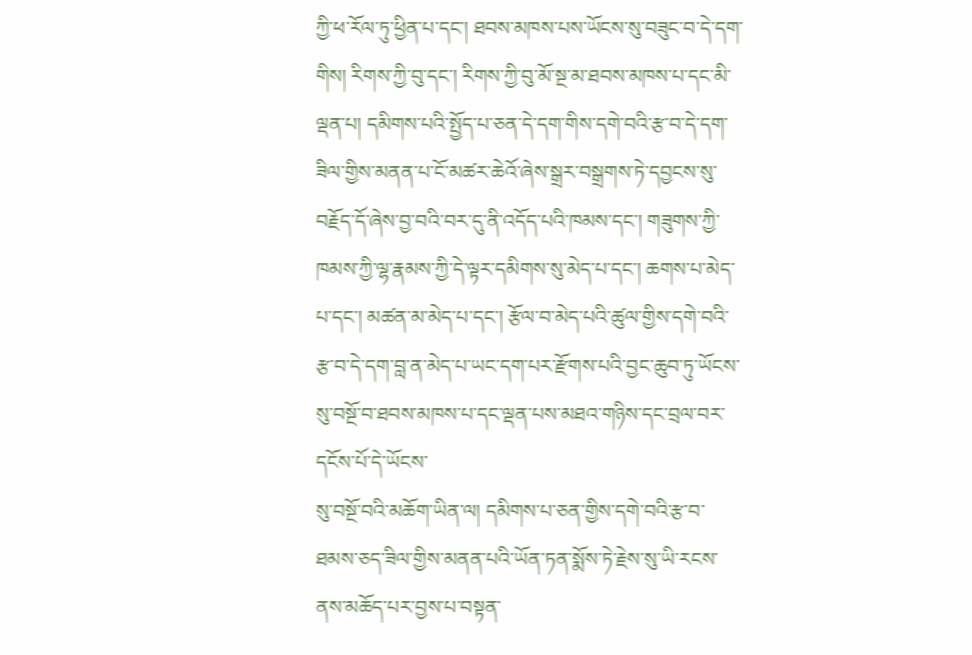ཀྱི་ཕ་རོལ་ཏུ་ཕྱིན་པ་དང་། ཐབས་མཁས་པས་ཡོངས་སུ་བཟུང་བ་དེ་དག་གིས། རིགས་ཀྱི་བུ་དང་། རིགས་ཀྱི་བུ་མོ་སྔ་མ་ཐབས་མཁས་པ་དང་མི་ལྡན་པ། དམིགས་པའི་སྤྱོད་པ་ཅན་དེ་དག་གིས་དགེ་བའི་རྩ་བ་དེ་དག་ཟིལ་གྱིས་མནན་པ་ངོ་མཚར་ཆེའོ་ཞེས་སྒྲར་བསྒྲགས་ཏེ་དབྱངས་སུ་བརྗོད་དོ་ཞེས་བྱ་བའི་བར་དུ་ནི་འདོད་པའི་ཁམས་དང་། གཟུགས་ཀྱི་ཁམས་ཀྱི་ལྷ་རྣམས་ཀྱི་དེ་ལྟར་དམིགས་སུ་མེད་པ་དང་། ཆགས་པ་མེད་པ་དང་། མཚན་མ་མེད་པ་དང་། རྩོལ་བ་མེད་པའི་ཚུལ་གྱིས་དགེ་བའི་རྩ་བ་དེ་དག་བླ་ན་མེད་པ་ཡང་དག་པར་རྫོགས་པའི་བྱང་ཆུབ་ཏུ་ཡོངས་སུ་བསྔོ་བ་ཐབས་མཁས་པ་དང་ལྡན་པས་མཐའ་གཉིས་དང་བྲལ་བར་དངོས་པོ་དེ་ཡོངས་
སུ་བསྔོ་བའི་མཆོག་ཡིན་ལ། དམིགས་པ་ཅན་གྱིས་དགེ་བའི་རྩ་བ་ཐམས་ཅད་ཟིལ་གྱིས་མནན་པའི་ཡོན་ཏན་སྨོས་ཏེ་རྗེས་སུ་ཡི་རངས་ནས་མཆོད་པར་བྱས་པ་བསྟན་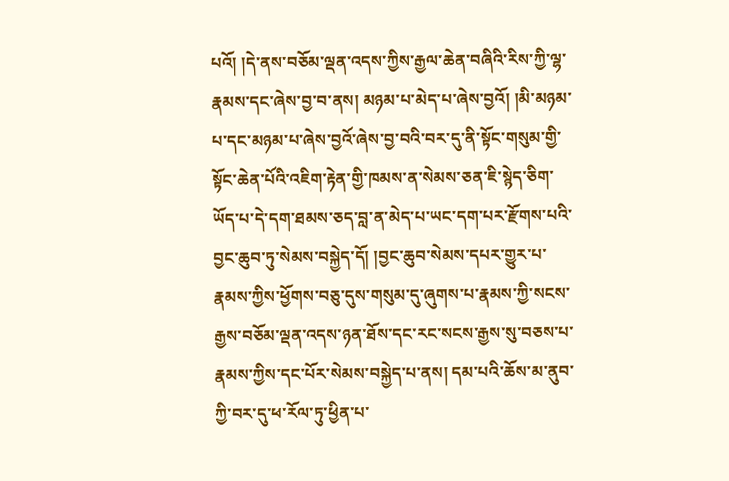པའོ། །དེ་ནས་བཅོམ་ལྡན་འདས་ཀྱིས་རྒྱལ་ཆེན་བཞིའི་རིས་ཀྱི་ལྷ་རྣམས་དང་ཞེས་བྱ་བ་ནས། མཉམ་པ་མེད་པ་ཞེས་བྱའོ། །མི་མཉམ་པ་དང་མཉམ་པ་ཞེས་བྱའོ་ཞེས་བྱ་བའི་བར་དུ་ནི་སྟོང་གསུམ་གྱི་སྟོང་ཆེན་པོའི་འཇིག་རྟེན་གྱི་ཁམས་ན་སེམས་ཅན་ཇི་སྙེད་ཅིག་ཡོད་པ་དེ་དག་ཐམས་ཅད་བླ་ན་མེད་པ་ཡང་དག་པར་རྫོགས་པའི་བྱང་ཆུབ་ཏུ་སེམས་བསྐྱེད་དོ། །བྱང་ཆུབ་སེམས་དཔར་གྱུར་པ་རྣམས་ཀྱིས་ཕྱོགས་བཅུ་དུས་གསུམ་དུ་ཞུགས་པ་རྣམས་ཀྱི་སངས་རྒྱས་བཅོམ་ལྡན་འདས་ཉན་ཐོས་དང་རང་སངས་རྒྱས་སུ་བཅས་པ་རྣམས་ཀྱིས་དང་པོར་སེམས་བསྐྱེད་པ་ནས། དམ་པའི་ཆོས་མ་ནུབ་ཀྱི་བར་དུ་ཕ་རོལ་ཏུ་ཕྱིན་པ་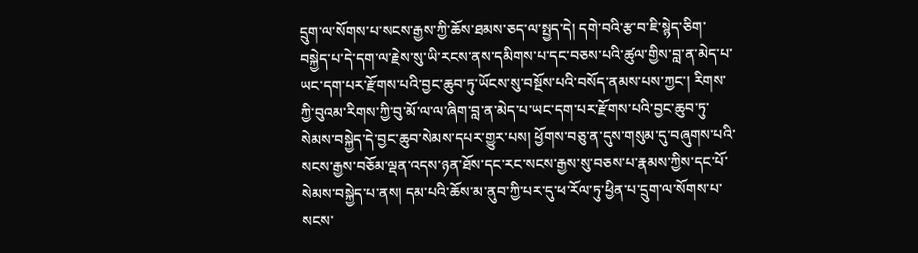དྲུག་ལ་སོགས་པ་སངས་རྒྱས་ཀྱི་ཆོས་ཐམས་ཅད་ལ་སྤྱད་དེ། དགེ་བའི་རྩ་བ་ཇི་སྙེད་ཅིག་བསྐྱེད་པ་དེ་དག་ལ་རྗེས་སུ་ཡི་རངས་ནས་དམིགས་པ་དང་བཅས་པའི་ཚུལ་གྱིས་བླ་ན་མེད་པ་ཡང་དག་པར་རྫོགས་པའི་བྱང་ཆུབ་ཏུ་ཡོངས་སུ་བསྔོས་པའི་བསོད་ནམས་པས་ཀྱང་། རིགས་ཀྱི་བུའམ་རིགས་ཀྱི་བུ་མོ་ལ་ལ་ཞིག་བླ་ན་མེད་པ་ཡང་དག་པར་རྫོགས་པའི་བྱང་ཆུབ་ཏུ་སེམས་བསྐྱེད་དེ་བྱང་ཆུབ་སེམས་དཔར་གྱུར་པས། ཕྱོགས་བཅུ་ན་དུས་གསུམ་དུ་བཞུགས་པའི་སངས་རྒྱས་བཅོམ་ལྡན་འདས་ཉན་ཐོས་དང་རང་སངས་རྒྱས་སུ་བཅས་པ་རྣམས་ཀྱིས་དང་པོ་སེམས་བསྐྱེད་པ་ནས། དམ་པའི་ཆོས་མ་ནུབ་ཀྱི་པར་དུ་ཕ་རོལ་ཏུ་ཕྱིན་པ་དྲུག་ལ་སོགས་པ་སངས་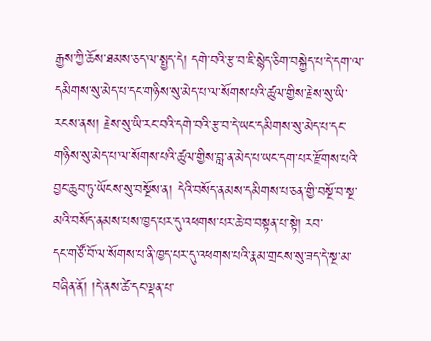རྒྱས་ཀྱི་ཆོས་ཐམས་ཅད་ལ་སྤྱད་དེ། དགེ་བའི་རྩ་བ་ཇི་སྙེད་ཅིག་བསྐྱེད་པ་དེ་དག་ལ་དམིགས་སུ་མེད་པ་དང་གཉིས་སུ་མེད་པ་ལ་སོགས་པའི་ཚུལ་གྱིས་རྗེས་སུ་ཡི་རངས་ནས། རྗེས་སུ་ཡི་རང་བའི་དགེ་བའི་རྩ་བ་དེ་ཡང་དམིགས་སུ་མེད་པ་དང་གཉིས་སུ་མེད་པ་ལ་སོགས་པའི་ཚུལ་གྱིས་བླ་ན་མེད་པ་ཡང་དག་པར་རྫོགས་པའི་བྱང་ཆུབ་ཏུ་ཡོངས་སུ་བསྔོས་ན། དེའི་བསོད་ནམས་དམིགས་པ་ཅན་གྱི་བསྔོ་བ་སྔ་མའི་བསོད་ནམས་པས་ཁྱད་པར་དུ་འཕགས་པར་ཆེ་བ་བསྟན་པ་སྟེ། རབ་
དང་གཙོ་བོ་ལ་སོགས་པ་ནི་ཁྱད་པར་དུ་འཕགས་པའི་རྣམ་གྲངས་སུ་ཟད་དེ་སྔ་མ་བཞིན་ནོ། །དེ་ནས་ཚེ་དང་ལྡན་པ་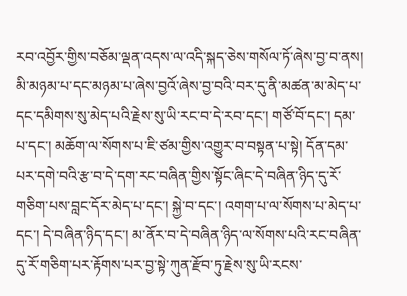རབ་འབྱོར་གྱིས་བཅོམ་ལྡན་འདས་ལ་འདི་སྐད་ཅེས་གསོལ་ཏོ་ཞེས་བྱ་བ་ནས། མི་མཉམ་པ་དང་མཉམ་པ་ཞེས་བྱའོ་ཞེས་བྱ་བའི་བར་དུ་ནི་མཚན་མ་མེད་པ་དང་དམིགས་སུ་མེད་པའི་རྗེས་སུ་ཡི་རང་བ་དེ་རབ་དང་། གཙོ་བོ་དང་། དམ་པ་དང་། མཆོག་ལ་སོགས་པ་ཇི་ཙམ་གྱིས་འགྱུར་བ་བསྟན་པ་སྟེ། དོན་དམ་པར་དགེ་བའི་རྩ་བ་དེ་དག་རང་བཞིན་གྱིས་སྟོང་ཞིང་དེ་བཞིན་ཉིད་དུ་རོ་གཅིག་པས་བླང་དོར་མེད་པ་དང་། སྐྱེ་བ་དང་། འགག་པ་ལ་སོགས་པ་མེད་པ་དང་། དེ་བཞིན་ཉིད་དང་། མ་ནོར་བ་དེ་བཞིན་ཉིད་ལ་སོགས་པའི་རང་བཞིན་དུ་རོ་གཅིག་པར་རྟོགས་པར་བྱ་སྟེ་ཀུན་རྫོབ་ཏུ་རྗེས་སུ་ཡི་རངས་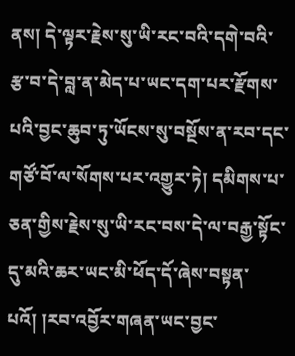ནས། དེ་ལྟར་རྗེས་སུ་ཡི་རང་བའི་དགེ་བའི་རྩ་བ་དེ་བླ་ན་མེད་པ་ཡང་དག་པར་རྫོགས་པའི་བྱང་ཆུབ་ཏུ་ཡོངས་སུ་བསྔོས་ན་རབ་དང་གཙོ་བོ་ལ་སོགས་པར་འགྱུར་ཏེ། དམིགས་པ་ཅན་གྱིས་རྗེས་སུ་ཡི་རང་བས་དེ་ལ་བརྒྱ་སྟོང་དུ་མའི་ཆར་ཡང་མི་ཕོད་དོ་ཞེས་བསྟན་པའོ། །རབ་འབྱོར་གཞན་ཡང་བྱང་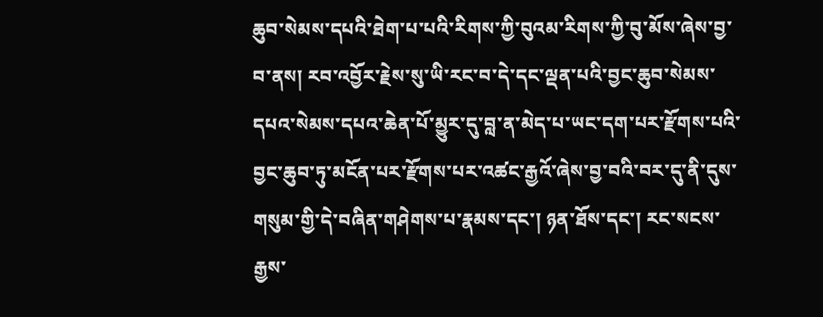ཆུབ་སེམས་དཔའི་ཐེག་པ་པའི་རིགས་ཀྱི་བུའམ་རིགས་ཀྱི་བུ་མོས་ཞེས་བྱ་བ་ནས། རབ་འབྱོར་རྗེས་སུ་ཡི་རང་བ་དེ་དང་ལྡན་པའི་བྱང་ཆུབ་སེམས་དཔའ་སེམས་དཔའ་ཆེན་པོ་མྱུར་དུ་བླ་ན་མེད་པ་ཡང་དག་པར་རྫོགས་པའི་བྱང་ཆུབ་ཏུ་མངོན་པར་རྫོགས་པར་འཚང་རྒྱའོ་ཞེས་བྱ་བའི་བར་དུ་ནི་དུས་གསུམ་གྱི་དེ་བཞིན་གཤེགས་པ་རྣམས་དང་། ཉན་ཐོས་དང་། རང་སངས་རྒྱས་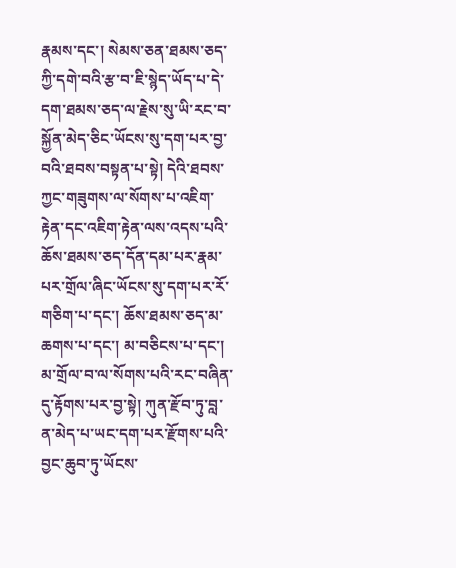རྣམས་དང་། སེམས་ཅན་ཐམས་ཅད་ཀྱི་དགེ་བའི་རྩ་བ་ཇི་སྙེད་ཡོད་པ་དེ་དག་ཐམས་ཅད་ལ་རྗེས་སུ་ཡི་རང་བ་སྐྱོན་མེད་ཅིང་ཡོངས་སུ་དག་པར་བྱ་བའི་ཐབས་བསྟན་པ་སྟེ། དེའི་ཐབས་ཀྱང་གཟུགས་ལ་སོགས་པ་འཇིག་རྟེན་དང་འཇིག་རྟེན་ལས་འདས་པའི་ཆོས་ཐམས་ཅད་དོན་དམ་པར་རྣམ་པར་གྲོལ་ཞིང་ཡོངས་སུ་དག་པར་རོ་གཅིག་པ་དང་། ཆོས་ཐམས་ཅད་མ་ཆགས་པ་དང་། མ་བཅིངས་པ་དང་། མ་གྲོལ་བ་ལ་སོགས་པའི་རང་བཞིན་དུ་རྟོགས་པར་བྱ་སྟེ། ཀུན་རྫོབ་ཏུ་བླ་ན་མེད་པ་ཡང་དག་པར་རྫོགས་པའི་བྱང་ཆུབ་ཏུ་ཡོངས་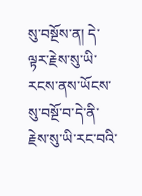སུ་བསྔོས་ན། དེ་ལྟར་རྗེས་སུ་ཡི་རངས་ནས་ཡོངས་
སུ་བསྔོ་བ་དེ་ནི་རྗེས་སུ་ཡི་རང་བའི་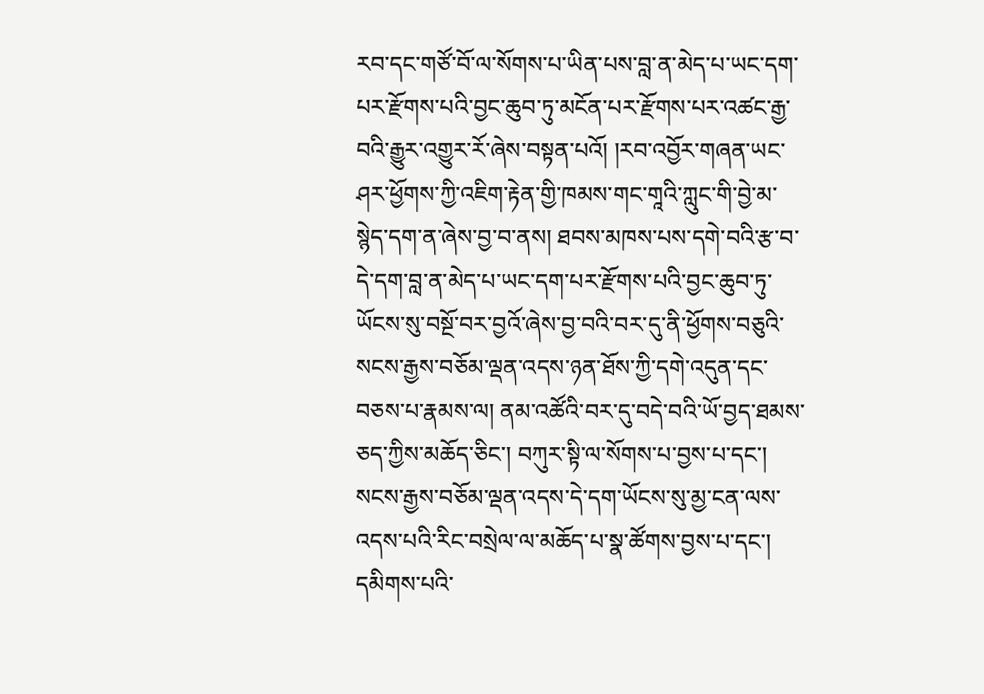རབ་དང་གཙོ་བོ་ལ་སོགས་པ་ཡིན་པས་བླ་ན་མེད་པ་ཡང་དག་པར་རྫོགས་པའི་བྱང་ཆུབ་ཏུ་མངོན་པར་རྫོགས་པར་འཚང་རྒྱ་བའི་རྒྱུར་འགྱུར་རོ་ཞེས་བསྟན་པའོ། །རབ་འབྱོར་གཞན་ཡང་ཤར་ཕྱོགས་ཀྱི་འཇིག་རྟེན་གྱི་ཁམས་གང་གཱའི་ཀླུང་གི་བྱེ་མ་སྙེད་དག་ན་ཞེས་བྱ་བ་ནས། ཐབས་མཁས་པས་དགེ་བའི་རྩ་བ་དེ་དག་བླ་ན་མེད་པ་ཡང་དག་པར་རྫོགས་པའི་བྱང་ཆུབ་ཏུ་ཡོངས་སུ་བསྔོ་བར་བྱའོ་ཞེས་བྱ་བའི་བར་དུ་ནི་ཕྱོགས་བཅུའི་སངས་རྒྱས་བཅོམ་ལྡན་འདས་ཉན་ཐོས་ཀྱི་དགེ་འདུན་དང་བཅས་པ་རྣམས་ལ། ནམ་འཚོའི་བར་དུ་བདེ་བའི་ཡོ་བྱད་ཐམས་ཅད་ཀྱིས་མཆོད་ཅིང་། བཀུར་སྟི་ལ་སོགས་པ་བྱས་པ་དང་། སངས་རྒྱས་བཅོམ་ལྡན་འདས་དེ་དག་ཡོངས་སུ་མྱ་ངན་ལས་འདས་པའི་རིང་བསྲེལ་ལ་མཆོད་པ་སྣ་ཚོགས་བྱས་པ་དང་། དམིགས་པའི་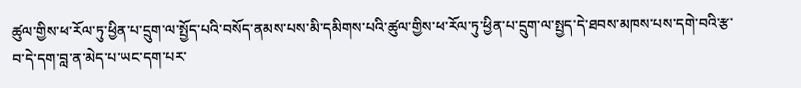ཚུལ་གྱིས་ཕ་རོལ་ཏུ་ཕྱིན་པ་དྲུག་ལ་སྤྱོད་པའི་བསོད་ནམས་པས་མི་དམིགས་པའི་ཚུལ་གྱིས་ཕ་རོལ་ཏུ་ཕྱིན་པ་དྲུག་ལ་སྤྱད་དེ་ཐབས་མཁས་པས་དགེ་བའི་རྩ་བ་དེ་དག་བླ་ན་མེད་པ་ཡང་དག་པར་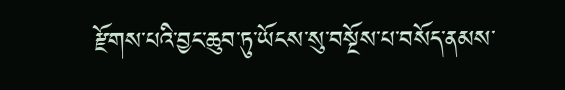རྫོགས་པའི་བྱང་ཆུབ་ཏུ་ཡོངས་སུ་བསྔོས་པ་བསོད་ནམས་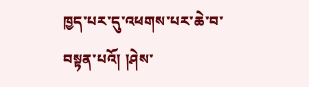ཁྱད་པར་དུ་འཕགས་པར་ཆེ་བ་བསྟན་པའོ། །ཤེས་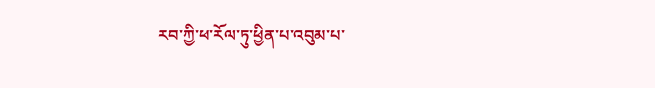རབ་ཀྱི་ཕ་རོལ་ཏུ་ཕྱིན་པ་འབུམ་པ་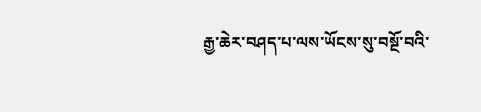རྒྱ་ཆེར་བཤད་པ་ལས་ཡོངས་སུ་བསྔོ་བའི་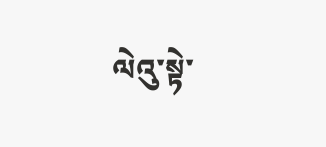ལེའུ་སྟེ་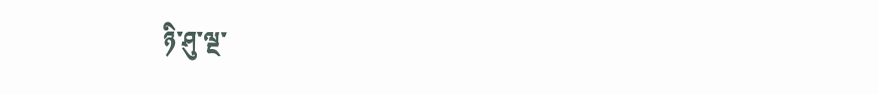ཉི་ཤུ་ལྔ་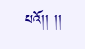པའོ།། །།